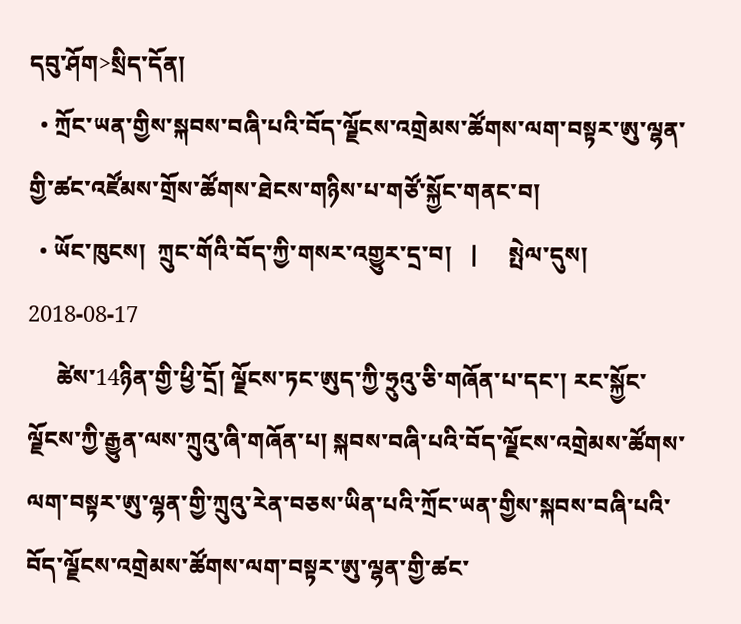དབུ་ཤོག>སྲིད་དོན།
  • ཀྲོང་ཡན་གྱིས་སྐབས་བཞི་པའི་བོད་ལྗོངས་འགྲེམས་ཚོགས་ལག་བསྟར་ཨུ་ལྷན་གྱི་ཚང་འཛོམས་གྲོས་ཚོགས་ཐེངས་གཉིས་པ་གཙོ་སྐྱོང་གནང་བ།
  • ཡོང་ཁུངས།  ཀྲུང་གོའི་བོད་ཀྱི་གསར་འགྱུར་དྲ་བ།   |     སྤེལ་དུས།  2018-08-17
     ཚེས་14ཉིན་གྱི་ཕྱི་དྲོ། ལྗོངས་ཏང་ཨུད་ཀྱི་ཧྲུའུ་ཅི་གཞོན་པ་དང་། རང་སྐྱོང་ལྗོངས་ཀྱི་རྒྱུན་ལས་ཀྲུའུ་ཞི་གཞོན་པ། སྐབས་བཞི་པའི་བོད་ལྗོངས་འགྲེམས་ཚོགས་ལག་བསྟར་ཨུ་ལྷན་གྱི་ཀྲུའུ་རེན་བཅས་ཡིན་པའི་ཀྲོང་ཡན་གྱིས་སྐབས་བཞི་པའི་བོད་ལྗོངས་འགྲེམས་ཚོགས་ལག་བསྟར་ཨུ་ལྷན་གྱི་ཚང་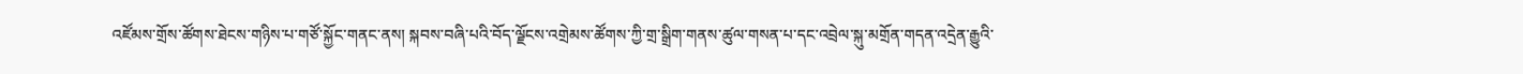འཛོམས་གྲོས་ཚོགས་ཐེངས་གཉིས་པ་གཙོ་སྐྱོང་གནང་ནས། སྐབས་བཞི་པའི་བོད་ལྗོངས་འགྲེམས་ཚོགས་ཀྱི་གྲ་སྒྲིག་གནས་ཚུལ་གསན་པ་དང་འབྲེལ་སྐུ་མགྲོན་གདན་འདྲེན་རྒྱུའི་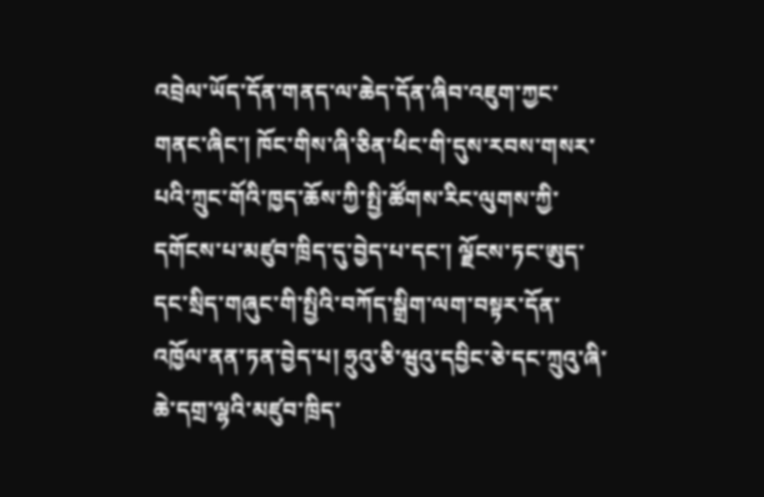འབྲེལ་ཡོད་དོན་གནད་ལ་ཆེད་དོན་ཞིབ་འཇུག་ཀྱང་གནང་ཞིང་། ཁོང་གིས་ཞི་ཅིན་ཕིང་གི་དུས་རབས་གསར་པའི་ཀྲུང་གོའི་ཁྱད་ཆོས་ཀྱི་སྤྱི་ཚོགས་རིང་ལུགས་ཀྱི་དགོངས་པ་མཛུབ་ཁྲིད་དུ་བྱེད་པ་དང་། ལྗོངས་ཏང་ཨུད་དང་སྲིད་གཞུང་གི་སྤྱིའི་བཀོད་སྒྲིག་ལག་བསྟར་དོན་འཁྱོལ་ནན་ཏན་བྱེད་པ། ཧྲུའུ་ཅི་ཝུའུ་དབྱིང་ཅེ་དང་ཀྲུའུ་ཞི་ཆེ་དགྲ་ལྷའི་མཛུབ་ཁྲིད་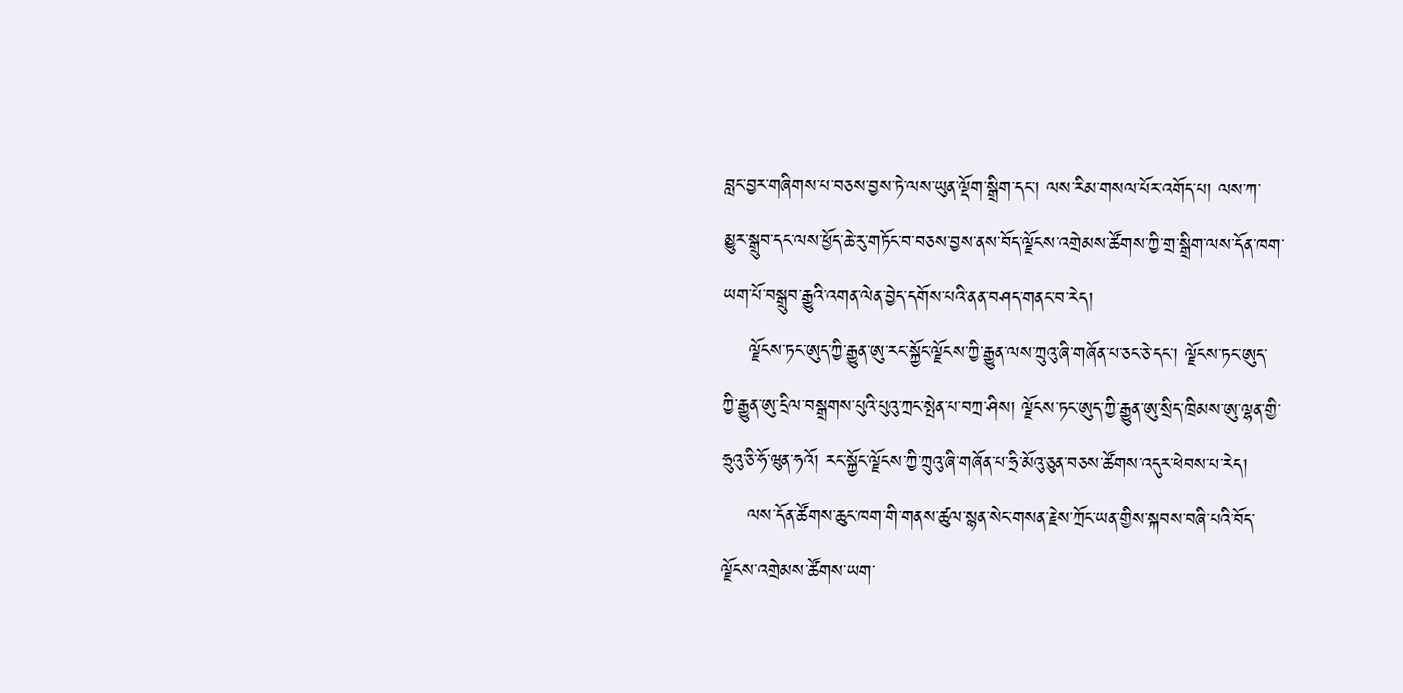བླང་བྱར་གཞིགས་པ་བཅས་བྱས་ཏེ་ལས་ཡུན་ལྡོག་སྒྲིག་དང་། ལས་རིམ་གསལ་པོར་འགོད་པ། ལས་ཀ་མྱུར་སྒྲུབ་དང་ལས་ཕྱོད་ཆེ་རུ་གཏོང་བ་བཅས་བྱས་ནས་བོད་ལྗོངས་འགྲེམས་ཚོགས་ཀྱི་གྲ་སྒྲིག་ལས་དོན་ཁག་ཡག་པོ་བསྒྲུབ་རྒྱུའི་འགན་ལེན་བྱེད་དགོས་པའི་ནན་བཤད་གནང་བ་རེད།
    ལྗོངས་ཏང་ཨུད་ཀྱི་རྒྱུན་ཨུ་རང་སྐྱོང་ལྗོངས་ཀྱི་རྒྱུན་ལས་ཀྲུའུ་ཞི་གཞོན་པ་ཅང་ཅེ་དང་། ལྗོངས་ཏང་ཨུད་ཀྱི་རྒྱུན་ཨུ་དྲིལ་བསྒྲགས་པུའི་པུའུ་ཀྲང་སྤེན་པ་བཀྲ་ཤིས། ལྗོངས་ཏང་ཨུད་ཀྱི་རྒྱུན་ཨུ་སྲིད་ཁྲིམས་ཨུ་ལྷན་གྱི་ཧྲུའུ་ཅི་ཧོ་ཝུན་ཧའོ། རང་སྐྱོང་ལྗོངས་ཀྱི་ཀྲུའུ་ཞི་གཞོན་པ་ཧྲི་མོའུ་ཅུན་བཅས་ཚོགས་འདུར་ཕེབས་པ་རེད།
    ལས་དོན་ཚོགས་ཆུང་ཁག་གི་གནས་ཚུལ་སྙན་སེང་གསན་རྗེས་ཀྲོང་ཡན་གྱིས་སྐབས་བཞི་པའི་བོད་ལྗོངས་འགྲེམས་ཚོགས་ཡག་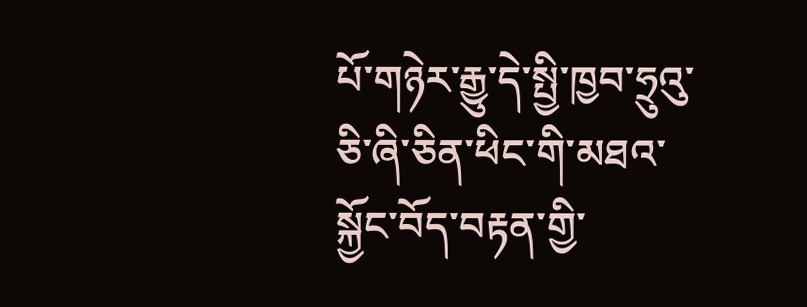པོ་གཉེར་རྒྱུ་དེ་སྤྱི་ཁྱབ་ཧྲུའུ་ཅི་ཞི་ཅིན་ཕིང་གི་མཐའ་སྐྱོང་བོད་བརྟན་གྱི་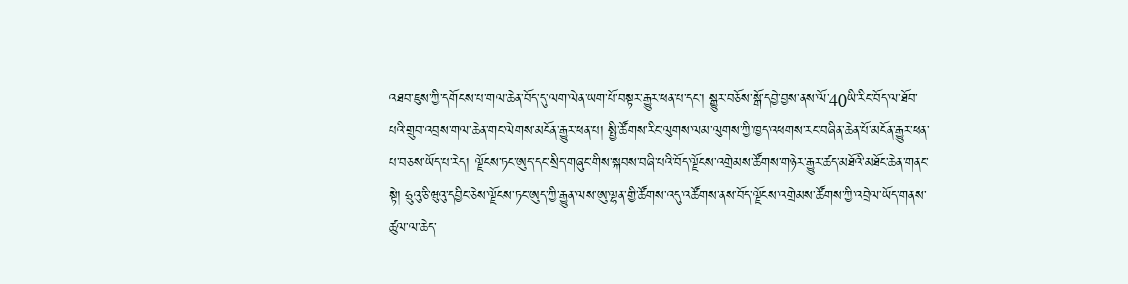འཐབ་ཇུས་ཀྱི་དགོངས་པ་གལ་ཆེན་བོད་དུ་ལག་ལེན་ཡག་པོ་བསྟར་རྒྱུར་ཕན་པ་དང་། སྒྱུར་བཅོས་སྒོ་དབྱེ་བྱས་ནས་ལོ་40ཡི་རིང་བོད་ལ་ཐོབ་པའི་གྲུབ་འབྲས་གལ་ཆེན་གང་ལེགས་མངོན་རྒྱུར་ཕན་པ། སྤྱི་ཚོགས་རིང་ལུགས་ལམ་ལུགས་ཀྱི་ཁྱད་འཕགས་རང་བཞིན་ཆེན་པོ་མངོན་རྒྱུར་ཕན་པ་བཅས་ཡོད་པ་རེད། ལྗོངས་ཏང་ཨུད་དང་སྲིད་གཞུང་གིས་སྐབས་བཞི་པའི་བོད་ལྗོངས་འགྲེམས་ཚོགས་གཉེར་རྒྱུར་ཚད་མཐོའི་མཐོང་ཆེན་གནང་སྟེ། ཧྲུའུ་ཅི་ཝུའུ་དབྱིང་ཅེས་ལྗོངས་ཏང་ཨུད་ཀྱི་རྒྱུན་ལས་ཨུ་ལྷན་གྱི་ཚོགས་འདུ་འཚོགས་ནས་བོད་ལྗོངས་འགྲེམས་ཚོགས་ཀྱི་འབྲེལ་ཡོད་གནས་ཚུལ་ལ་ཆེད་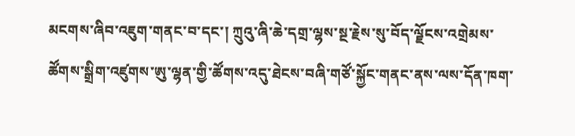མངགས་ཞིབ་འཇུག་གནང་བ་དང་། ཀྲུའུ་ཞི་ཆེ་དགྲ་ལྷས་སྔ་རྗེས་སུ་བོད་ལྗོངས་འགྲེམས་ཚོགས་སྒྲིག་འཛུགས་ཨུ་ལྷན་གྱི་ཚོགས་འདུ་ཐེངས་བཞི་གཙོ་སྐྱོང་གནང་ནས་ལས་དོན་ཁག་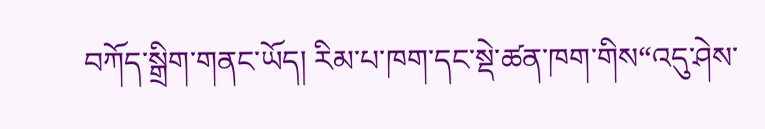བཀོད་སྒྲིག་གནང་ཡོད། རིམ་པ་ཁག་དང་སྡེ་ཚན་ཁག་གིས“འདུ་ཤེས་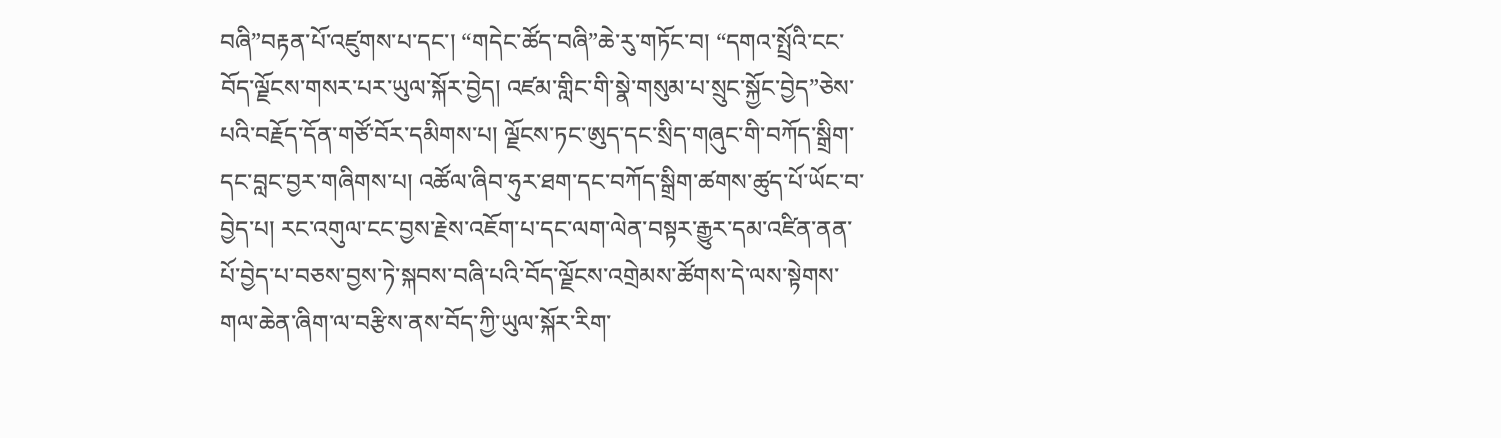བཞི”བརྟན་པོ་འཛུགས་པ་དང་། “གདེང་ཚོད་བཞི”ཆེ་རུ་གཏོང་བ། “དགའ་སྤྲོའི་ངང་བོད་ལྗོངས་གསར་པར་ཡུལ་སྐོར་བྱེད། འཛམ་གླིང་གི་སྣེ་གསུམ་པ་སྲུང་སྐྱོང་བྱེད”ཅེས་པའི་བརྗོད་དོན་གཙོ་བོར་དམིགས་པ། ལྗོངས་ཏང་ཨུད་དང་སྲིད་གཞུང་གི་བཀོད་སྒྲིག་དང་བླང་བྱར་གཞིགས་པ། འཚོལ་ཞིབ་ཧུར་ཐག་དང་བཀོད་སྒྲིག་ཚགས་ཚུད་པོ་ཡོང་བ་བྱེད་པ། རང་འགུལ་ངང་བྱས་རྗེས་འཇོག་པ་དང་ལག་ལེན་བསྟར་རྒྱུར་དམ་འཛིན་ནན་པོ་བྱེད་པ་བཅས་བྱས་ཏེ་སྐབས་བཞི་པའི་བོད་ལྗོངས་འགྲེམས་ཚོགས་དེ་ལས་སྟེགས་གལ་ཆེན་ཞིག་ལ་བརྩིས་ནས་བོད་ཀྱི་ཡུལ་སྐོར་རིག་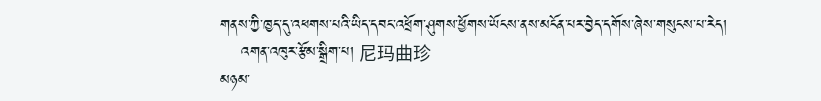གནས་ཀྱི་ཁྱད་དུ་འཕགས་པའི་ཡིད་དབང་འཕྲོག་ཤུགས་ཕྱོགས་ཡོངས་ནས་མངོན་པར་བྱེད་དགོས་ཞེས་གསུངས་པ་རེད།
    འགན་འཁུར་རྩོམ་སྒྲིག་པ། 尼玛曲珍
མཉམ་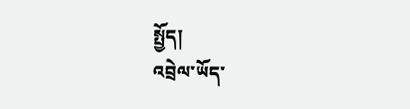སྤྱོད།
འབྲེལ་ཡོད་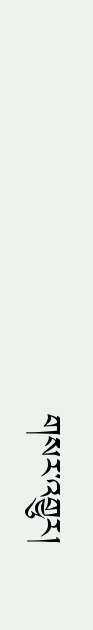གསར་འགྱུར།